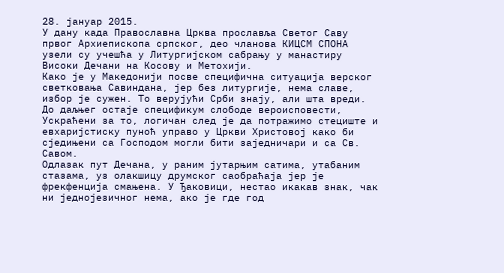28. јануар 2015.
У дану када Православна Црква прославља Светог Саву првог Архиепископа српског, део чланова КИЦСМ СПОНА узели су учешћа у Литургијском сабрању у манастиру Високи Дечани на Косову и Метохији.
Како је у Македонији посве специфична ситуација верског светковања Савиндана, јер без литургије, нема славе, избор је сужен. То верујући Срби знају, али шта вреди. До даљњег остаје спецификум слободе вероисповести, Ускраћени за то, логичан след је да потражимо стециште и евхаријстиску пуноћ управо у Цркви Христовој како би сједињени са Господом могли бити заједничари и са Св. Савом.
Одлазак пут Дечана, у раним јутарњим сатима, утабаним стазама, уз олакшицу друмског саобраћаја јер је фрекфенција смањена. У Ђаковици, нестао икакав знак, чак ни једнојезичног нема, ако је где год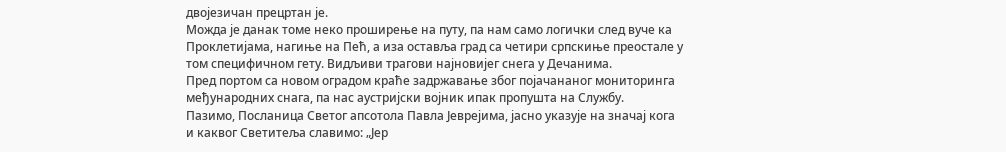двојезичан прецртан је.
Можда је данак томе неко проширење на путу, па нам само логички след вуче ка Проклетијама, нагиње на Пећ, а иза оставља град са четири српскиње преостале у том специфичном гету. Видљиви трагови најновијег снега у Дечанима.
Пред портом са новом оградом краће задржавање због појачананог мониторинга међународних снага, па нас аустријски војник ипак пропушта на Службу.
Пазимо, Посланица Светог апсотола Павла Јеврејима, јасно указује на значај кога и каквог Светитеља славимо: „Јер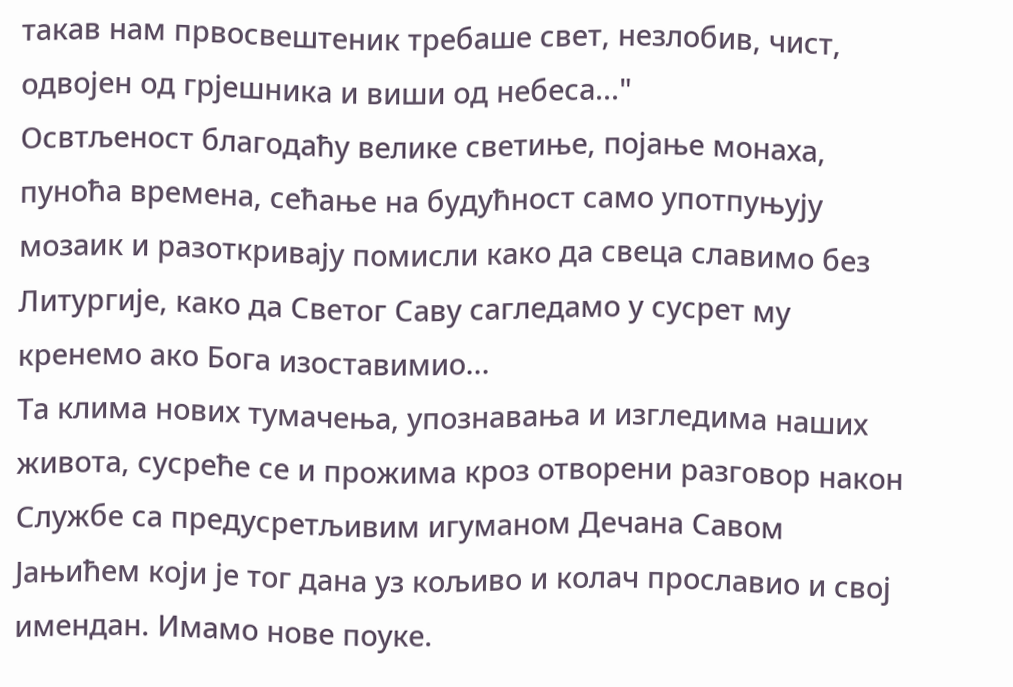такав нам првосвештеник требаше свет, незлобив, чист, одвојен од грјешника и виши од небеса..."
Освтљеност благодаћу велике светиње, појање монаха, пуноћа времена, сећање на будућност само употпуњују мозаик и разоткривају помисли како да свеца славимо без Литургије, како да Светог Саву сагледамо у сусрет му кренемо ако Бога изоставимио...
Та клима нових тумачења, упознавања и изгледима наших живота, сусреће се и прожима кроз отворени разговор након Службе са предусретљивим игуманом Дечана Савом Јањићем који је тог дана уз кољиво и колач прославио и свој имендан. Имамо нове поуке.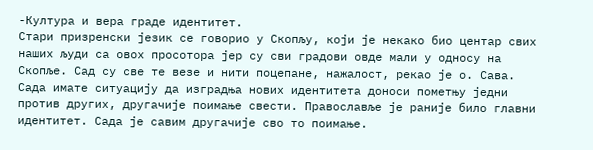-Култура и вера граде идентитет.
Стари призренски језик се говорио у Скопљу, који је некако био центар свих наших људи са овох просотора јер су сви градови овде мали у односу на Скопље. Сад су све те везе и нити поцепане, нажалост, рекао је о. Сава.
Сада имате ситуацију да изградња нових идентитета доноси пометњу једни против других, другачије поимање свести. Православље је раније било главни идентитет. Сада је савим другачије сво то поимање.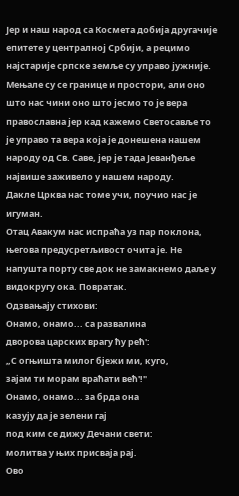Јер и наш народ са Космета добија другачије епитете у централној Србији, а рецимо најстарије српске земље су управо јужније.
Мењале су се границе и простори, али оно што нас чини оно што јесмо то је вера православна јер кад кажемо Светосавље то је управо та вера која је донешена нашем народу од Св. Саве, јер је тада Јеванђеље највише заживело у нашем народу.
Дакле Црква нас томе учи, поучио нас је игуман.
Отац Авакум нас испраћа уз пар поклона, његова предусретљивост очита је. Не напушта порту све док не замакнемо даље у видокругу ока. Повратак.
Одзвањају стихови:
Онамо, онамо... са развалина
дворова царских врагу ћу рећ':
„С огњишта милог бјежи ми, куго,
зајам ти морам враћати већ'!"
Онамо, онамо... за брда она
казују да је зелени гај
под ким се дижу Дечани свети:
молитва у њих присваја рај.
Ово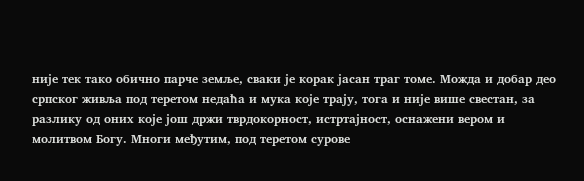није тек тако обично парче земље, сваки је корак јасан траг томе. Можда и добар део српског живља под теретом недаћа и мука које трају, тога и није више свестан, за разлику од оних које још држи тврдокорност, истртајност, оснажени вером и молитвом Богу. Многи међутим, под теретом сурове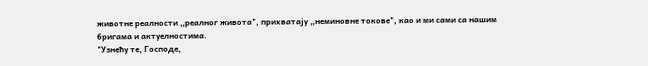животне реалности „реалног живота", прихватају „неминовне токове", као и ми сами са нашим бригама и актуелностима.
"Узнећу те, Господе,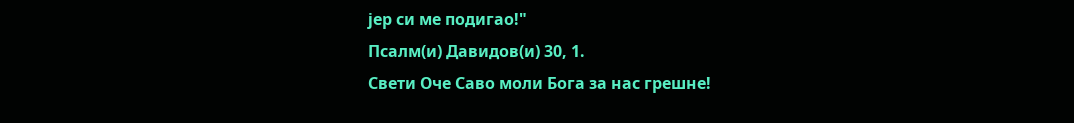јер си ме подигао!"
Псалм(и) Давидов(и) 30, 1.
Свети Оче Саво моли Бога за нас грешне!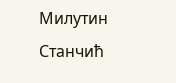Милутин Станчић